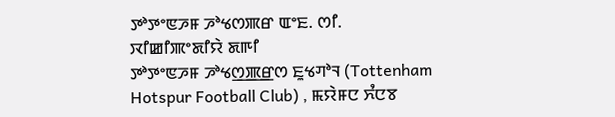ꯇꯣꯇꯦꯟꯍꯝ ꯍꯣꯠꯁꯄꯔ ꯑꯦꯐ. ꯁꯤ.
ꯋꯤꯀꯤꯄꯦꯗꯤꯌꯥ ꯗꯒꯤ
ꯇꯣꯇꯦꯟꯍꯝ ꯍꯣꯠꯁ꯭ꯄ꯭ꯔꯁ ꯐꯨꯠꯚꯣꯜ (Tottenham Hotspur Football Club) , ꯃꯌꯥꯝꯅ ꯈꯪꯅꯕ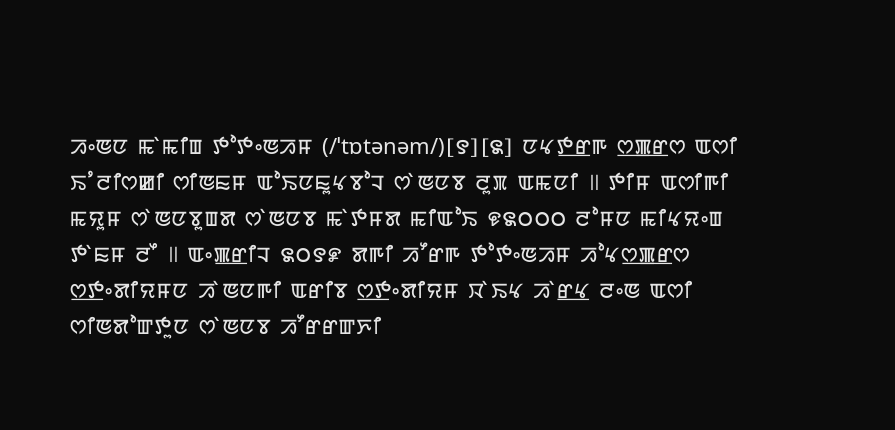ꯍꯦꯟꯅ ꯃꯥꯃꯤꯡ ꯇꯣꯇꯦꯟꯍꯝ (/ˈtɒtənəm/)[꯱][꯲] ꯅꯠꯇ꯭ꯔꯒ ꯁ꯭ꯄ꯭ꯔꯁ ꯑꯁꯤ ꯏꯪꯂꯤꯁꯀꯤ ꯁꯤꯟꯐꯝ ꯑꯣꯏꯅꯐꯨꯠꯕꯣꯜ ꯁꯥꯟꯅꯕ ꯂꯨꯞ ꯑꯃꯅꯤ ꯫ ꯇꯤꯝ ꯑꯁꯤꯒꯤ ꯃꯌꯨꯝ ꯁꯥꯟꯅꯕꯨꯡꯗ ꯁꯥꯟꯅꯕ ꯃꯥꯇꯝꯗ ꯃꯤꯑꯣꯏ ꯶꯲꯰꯰꯰ ꯂꯣꯝꯅ ꯃꯤꯠꯌꯦꯡ ꯇꯥꯐꯝ ꯂꯩ ꯫ ꯑꯦꯄ꯭ꯔꯤꯜ ꯲꯰꯱꯹ ꯗꯒꯤ ꯍꯧꯔꯒ ꯇꯣꯇꯦꯟꯍꯝ ꯍꯣꯠꯁ꯭ꯄ꯭ꯔꯁ ꯁ꯭ꯇꯦꯗꯤꯌꯝꯅ ꯍꯥꯟꯅꯒꯤ ꯑꯔꯤꯕ ꯁ꯭ꯇꯦꯗꯤꯌꯝ ꯋꯥꯏꯠ ꯍꯥꯔ꯭ꯠ ꯂꯦꯟ ꯑꯁꯤ ꯁꯤꯟꯗꯣꯛꯇꯨꯅ ꯁꯥꯟꯅꯕ ꯍꯧꯔꯔꯛꯈꯤ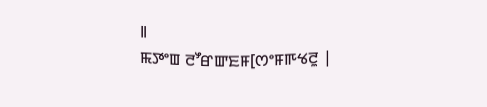꯫
ꯃꯇꯦꯡ ꯂꯧꯔꯛꯐꯝ[ꯁꯦꯝꯒꯠꯂꯨ |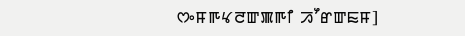ꯁꯦꯝꯒꯠꯂꯛꯄꯒꯤ ꯍꯧꯔꯛꯐꯝ]